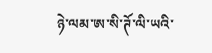ཉེ་ལམ་ཨ་སི་ཊོ་ལི་ཡའི་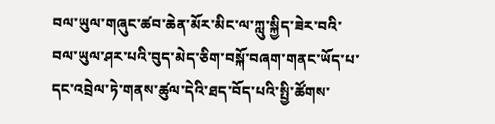བལ་ཡུལ་གཞུང་ཚབ་ཆེན་མོར་མིང་ལ་ཀླུ་སྐྱིད་ཟེར་བའི་བལ་ཡུལ་ཤར་པའི་བུད་མེད་ཅིག་བསྐོ་བཞག་གནང་ཡོད་པ་དང་འབྲེལ་ཏེ་གནས་ཚུལ་དེའི་ཐད་བོད་པའི་སྤྱི་ཚོགས་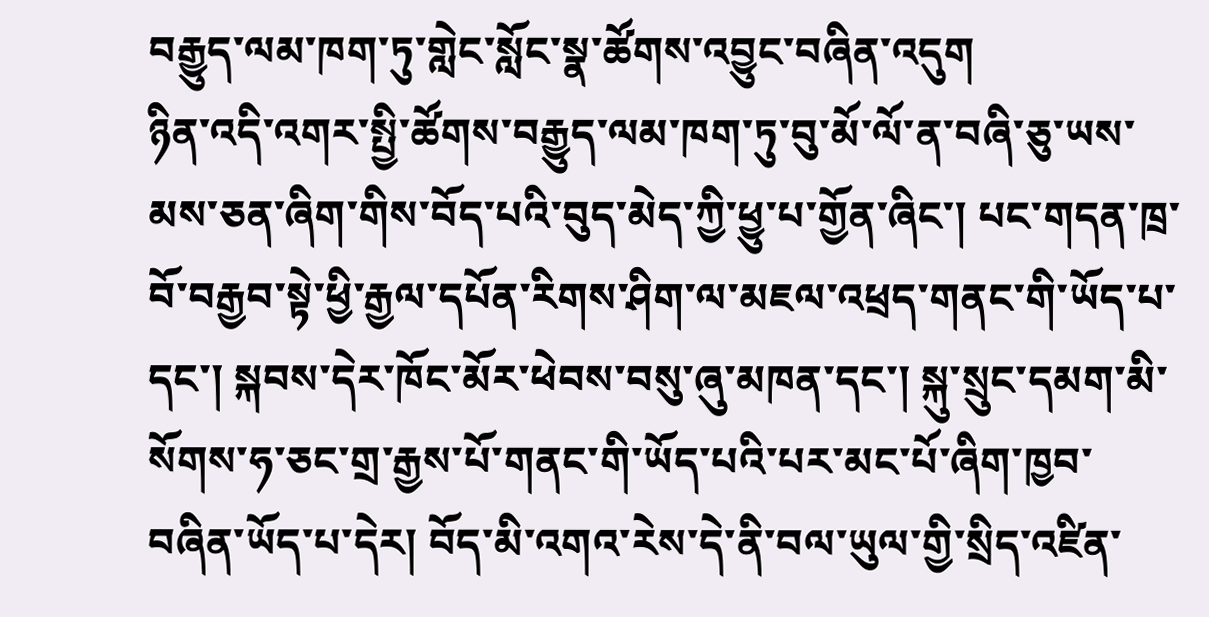བརྒྱུད་ལམ་ཁག་ཏུ་གླེང་སློང་སྣ་ཚོགས་འབྱུང་བཞིན་འདུག
ཉིན་འདི་འགར་སྤྱི་ཚོགས་བརྒྱུད་ལམ་ཁག་ཏུ་བུ་མོ་ལོ་ན་བཞི་ཅུ་ཡས་མས་ཅན་ཞིག་གིས་བོད་པའི་བུད་མེད་ཀྱི་ཕྱུ་པ་གྱོན་ཞིང་། པང་གདན་ཁྲ་བོ་བརྒྱབ་སྟེ་ཕྱི་རྒྱལ་དཔོན་རིགས་ཤིག་ལ་མཇལ་འཕྲད་གནང་གི་ཡོད་པ་དང་། སྐབས་དེར་ཁོང་མོར་ཕེབས་བསུ་ཞུ་མཁན་དང་། སྐུ་སྲུང་དམག་མི་སོགས་ཧ་ཅང་གྲ་རྒྱས་པོ་གནང་གི་ཡོད་པའི་པར་མང་པོ་ཞིག་ཁྱབ་བཞིན་ཡོད་པ་དེར། བོད་མི་འགའ་རེས་དེ་ནི་བལ་ཡུལ་གྱི་སྲིད་འཛིན་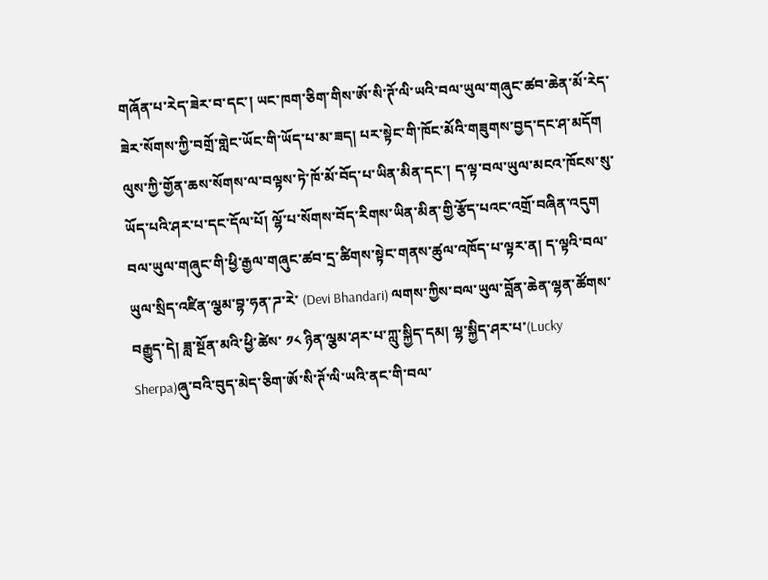གཞོན་པ་རེད་ཟེར་བ་དང་། ཡང་ཁག་ཅིག་གིས་ཨོ་སི་ཊོ་ལི་ཡའི་བལ་ཡུལ་གཞུང་ཚབ་ཆེན་མོ་རེད་ཟེར་སོགས་ཀྱི་བགྲོ་གླེང་ཡོང་གི་ཡོད་པ་མ་ཟད། པར་སྟེང་གི་ཁོང་མོའི་གཟུགས་བྱད་དང་ཤ་མདོག ལུས་ཀྱི་གྱོན་ཆས་སོགས་ལ་བལྟས་ཏེ་ཁོ་མོ་བོད་པ་ཡིན་མིན་དང་། ད་ལྟ་བལ་ཡུལ་མངའ་ཁོངས་སུ་ཡོད་པའི་ཤར་པ་དང་དོལ་པོ། ལྷོ་པ་སོགས་བོད་རིགས་ཡིན་མིན་གྱི་རྩོད་པའང་འགྲོ་བཞིན་འདུག
བལ་ཡུལ་གཞུང་གི་ཕྱི་རྒྱལ་གཞུང་ཚབ་དྲ་ཚིགས་སྟེང་གནས་ཚུལ་འཁོད་པ་ལྟར་ན། ད་ལྟའི་བལ་ཡུལ་སྲིད་འཛིན་ལྕམ་བྷ་ཧན་ཌ་རེ་ (Devi Bhandari) ལགས་ཀྱིས་བལ་ཡུལ་བློན་ཆེན་ལྷན་ཚོགས་བརྒྱུད་དེ། ཟླ་སྔོན་མའི་ཕྱི་ཚེས་ ༡༨ ཉིན་ལྕམ་ཤར་པ་ཀླུ་སྐྱིད་དམ། ལྷ་སྐྱིད་ཤར་པ་(Lucky Sherpa)ཞུ་བའི་བུད་མེད་ཅིག་ཨོ་སི་ཊོ་ལི་ཡའི་ནང་གི་བལ་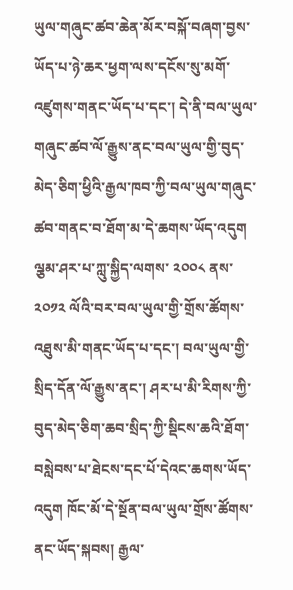ཡུལ་གཞུང་ཚབ་ཆེན་མོར་བསྐོ་བཞག་བྱས་ཡོད་པ་ཉེ་ཆར་ཕྱག་ལས་དངོས་སུ་མགོ་འཛུགས་གནང་ཡོད་པ་དང་། དེ་ནི་བལ་ཡུལ་གཞུང་ཚབ་ལོ་རྒྱུས་ནང་བལ་ཡུལ་གྱི་བུད་མེད་ཅིག་ཕྱིའི་རྒྱལ་ཁབ་ཀྱི་བལ་ཡུལ་གཞུང་ཚབ་གནང་བ་ཐོག་མ་དེ་ཆགས་ཡོད་འདུག
ལྕམ་ཤར་པ་ཀླུ་སྐྱིད་ལགས་ ༢༠༠༨ ནས་ ༢༠༡༢ ལོའི་བར་བལ་ཡུལ་གྱི་གྲོས་ཚོགས་འཐུས་མི་གནང་ཡོད་པ་དང་། བལ་ཡུལ་གྱི་སྲིད་དོན་ལོ་རྒྱུས་ནང་། ཤར་པ་མི་རིགས་ཀྱི་བུད་མེད་ཅིག་ཆབ་སྲིད་ཀྱི་སྡིངས་ཆའི་ཐོག་བསླེབས་པ་ཐེངས་དང་པོ་དེའང་ཆགས་ཡོད་འདུག ཁོང་མོ་དེ་སྔོན་བལ་ཡུལ་གྲོས་ཚོགས་ནང་ཡོད་སྐབས། རྒྱལ་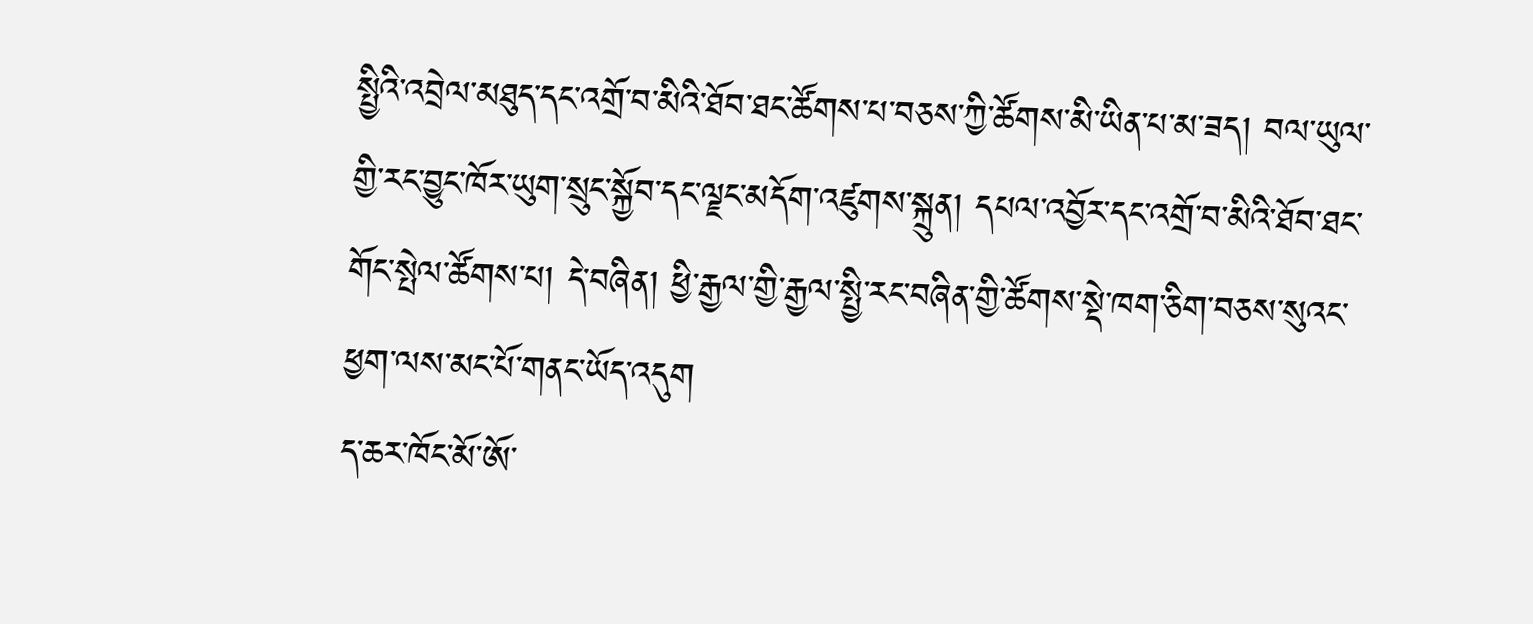སྤྱིའི་འབྲེལ་མཐུད་དང་འགྲོ་བ་མིའི་ཐོབ་ཐང་ཚོགས་པ་བཅས་ཀྱི་ཚོགས་མི་ཡིན་པ་མ་ཟད། བལ་ཡུལ་གྱི་རང་བྱུང་ཁོར་ཡུག་སྲུང་སྐྱོབ་དང་ལྗང་མདོག་འཛུགས་སྐྲུན། དཔལ་འབྱོར་དང་འགྲོ་བ་མིའི་ཐོབ་ཐང་གོང་སྤེལ་ཚོགས་པ། དེ་བཞིན། ཕྱི་རྒྱལ་གྱི་རྒྱལ་སྤྱི་རང་བཞིན་གྱི་ཚོགས་སྡེ་ཁག་ཅིག་བཅས་སུའང་ཕྱག་ལས་མང་པོ་གནང་ཡོད་འདུག
ད་ཆར་ཁོང་མོ་ཨོ་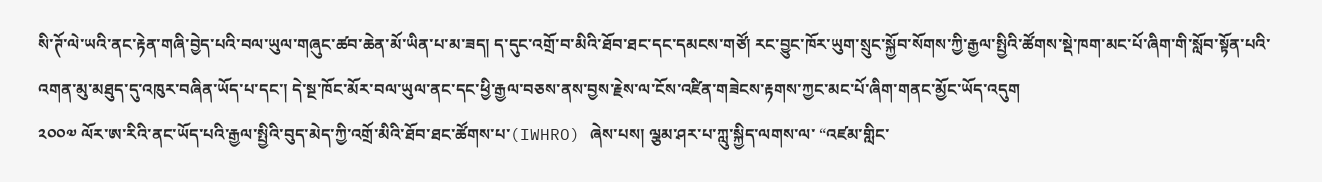སི་ཊོ་ལེ་ཡའི་ནང་རྟེན་གཞི་བྱེད་པའི་བལ་ཡུལ་གཞུང་ཚབ་ཆེན་མོ་ཡིན་པ་མ་ཟད། ད་དུང་འགྲོ་བ་མིའི་ཐོབ་ཐང་དང་དམངས་གཙོ། རང་བྱུང་ཁོར་ཡུག་སྲུང་སྐྱོབ་སོགས་ཀྱི་རྒྱལ་སྤྱིའི་ཚོགས་སྡེ་ཁག་མང་པོ་ཞིག་གི་སློབ་སྟོན་པའི་འགན་མུ་མཐུད་དུ་འཁུར་བཞིན་ཡོད་པ་དང་། དེ་སྔ་ཁོང་མོར་བལ་ཡུལ་ནང་དང་ཕྱི་རྒྱལ་བཅས་ནས་བྱས་རྗེས་ལ་ངོས་འཛིན་གཟེངས་རྟགས་ཀྱང་མང་པོ་ཞིག་གནང་མྱོང་ཡོད་འདུག
༢༠༠༧ ལོར་ཨ་རིའི་ནང་ཡོད་པའི་རྒྱལ་སྤྱིའི་བུད་མེད་ཀྱི་འགྲོ་མིའི་ཐོབ་ཐང་ཚོགས་པ་(IWHRO) ཞེས་པས། ལྕམ་ཤར་པ་ཀླུ་སྐྱིད་ལགས་ལ་ “འཛམ་གླིང་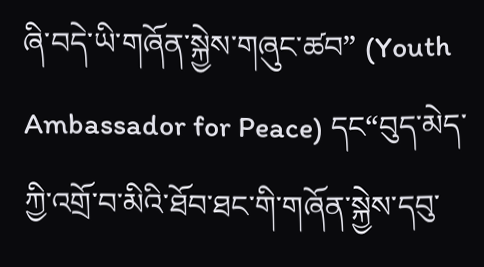ཞི་བདེ་ཡི་གཞོན་སྐྱེས་གཞུང་ཚབ” (Youth Ambassador for Peace) དང“བུད་མེད་ཀྱི་འགྲོ་བ་མིའི་ཐོབ་ཐང་གི་གཞོན་སྐྱེས་དབུ་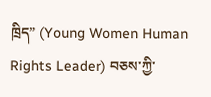ཁྲིད” (Young Women Human Rights Leader) བཅས་ཀྱི་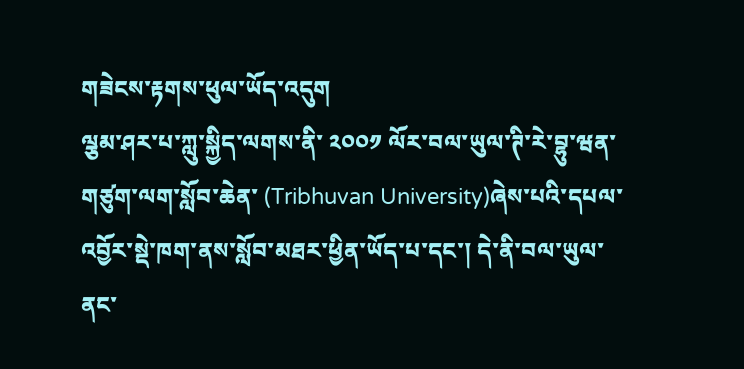གཟེངས་རྟགས་ཕུལ་ཡོད་འདུག
ལྕམ་ཤར་པ་ཀླུ་སྐྱིད་ལགས་ནི་ ༢༠༠༡ ལོར་བལ་ཡུལ་ཊི་རེ་བྷུ་ཝན་གཙུག་ལག་སློབ་ཆེན་ (Tribhuvan University)ཞེས་པའི་དཔལ་འབྱོར་སྡེ་ཁག་ནས་སློབ་མཐར་ཕྱིན་ཡོད་པ་དང་། དེ་ནི་བལ་ཡུལ་ནང་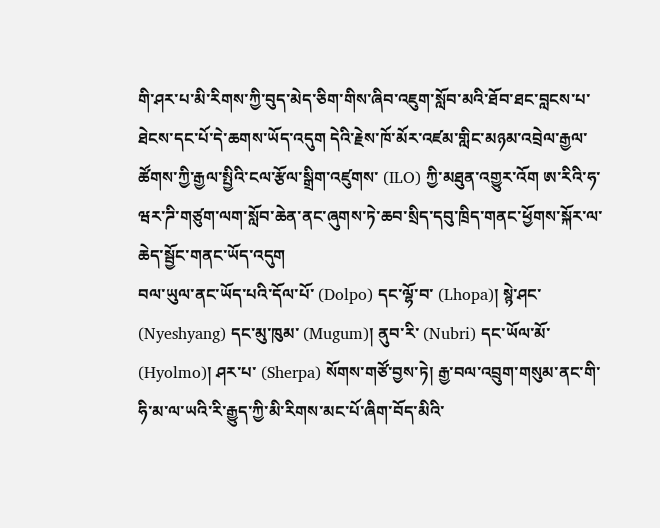གི་ཤར་པ་མི་རིགས་ཀྱི་བུད་མེད་ཅིག་གིས་ཞིབ་འཇུག་སློབ་མའི་ཐོབ་ཐང་བླངས་པ་ཐེངས་དང་པོ་དེ་ཆགས་ཡོད་འདུག དེའི་རྗེས་ཁོ་མོར་འཛམ་གླིང་མཉམ་འབྲེལ་རྒྱལ་ཚོགས་ཀྱི་རྒྱལ་སྤྱིའི་ངལ་རྩོལ་སྒྲིག་འཛུགས་ (ILO) ཀྱི་མཐུན་འགྱུར་འོག ཨ་རིའི་ཧ་ཝར་ཌི་གཙུག་ལག་སློབ་ཆེན་ནང་ཞུགས་ཏེ་ཆབ་སྲིད་དབུ་ཁྲིད་གནང་ཕྱོགས་སྐོར་ལ་ཆེད་སྦྱོང་གནང་ཡོད་འདུག
བལ་ཡུལ་ནང་ཡོད་པའི་དོལ་པོ་ (Dolpo) དང་ལྷོ་བ་ (Lhopa)། སྙེ་ཤང་ (Nyeshyang) དང་མུ་ཁུམ་ (Mugum)། ནུབ་རི་ (Nubri) དང་ཡོལ་མོ་ (Hyolmo)། ཤར་པ་ (Sherpa) སོགས་གཙོ་བྱས་ཏེ། རྒྱ་བལ་འབྲུག་གསུམ་ནང་གི་ཧི་མ་ལ་ཡའི་རི་རྒྱུད་ཀྱི་མི་རིགས་མང་པོ་ཞིག་བོད་མིའི་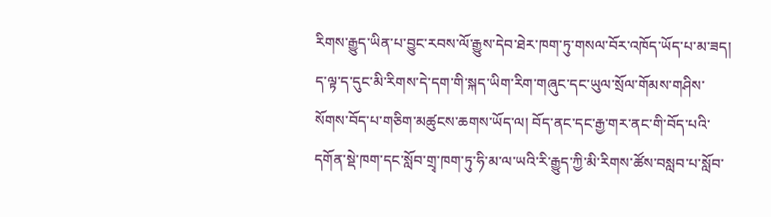རིགས་རྒྱུད་ཡིན་པ་བྱུང་རབས་ལོ་རྒྱུས་དེབ་ཐེར་ཁག་ཏུ་གསལ་བོར་འཁོད་ཡོད་པ་མ་ཟད། ད་ལྟ་ད་དུང་མི་རིགས་དེ་དག་གི་སྐད་ཡིག་རིག་གཞུང་དང་ཡུལ་སྲོལ་གོམས་གཤིས་སོགས་བོད་པ་གཅིག་མཚུངས་ཆགས་ཡོད་ལ། བོད་ནང་དང་རྒྱ་གར་ནང་གི་བོད་པའི་དགོན་སྡེ་ཁག་དང་སློབ་གྲྭ་ཁག་ཏུ་ཧི་མ་ལ་ཡའི་རི་རྒྱུད་ཀྱི་མི་རིགས་ཚོས་བསླབ་པ་སློབ་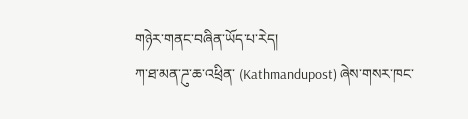གཉེར་གནང་བཞིན་ཡོད་པ་རེད།
ཀ་ཐ་མན་ཌུ་ཆ་འཕྲིན་ (Kathmandupost) ཞེས་གསར་ཁང་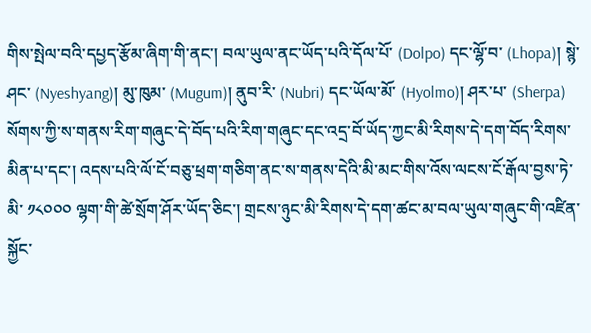གིས་སྤེལ་བའི་དཔྱད་རྩོམ་ཞིག་གི་ནང་། བལ་ཡུལ་ནང་ཡོད་པའི་དོལ་པོ་ (Dolpo) དང་ལྷོ་བ་ (Lhopa)། སྙེ་ཤང་ (Nyeshyang)། མུ་ཁུམ་ (Mugum)། ནུབ་རི་ (Nubri) དང་ཡོལ་མོ་ (Hyolmo)། ཤར་པ་ (Sherpa) སོགས་ཀྱི་ས་གནས་རིག་གཞུང་དེ་བོད་པའི་རིག་གཞུང་དང་འདྲ་བོ་ཡོད་ཀྱང་མི་རིགས་དེ་དག་བོད་རིགས་མིན་པ་དང་། འདས་པའི་ལོ་ངོ་བཅུ་ཕྲག་གཅིག་ནང་ས་གནས་དེའི་མི་མང་གིས་འོས་ལངས་ངོ་རྒོལ་བྱས་ཏེ་མི་ ༡༨༠༠༠ ལྷག་གི་ཚེ་སྲོག་ཤོར་ཡོད་ཅིང་། གྲངས་ཉུང་མི་རིགས་དེ་དག་ཚང་མ་བལ་ཡུལ་གཞུང་གི་འཛིན་སྐྱོང་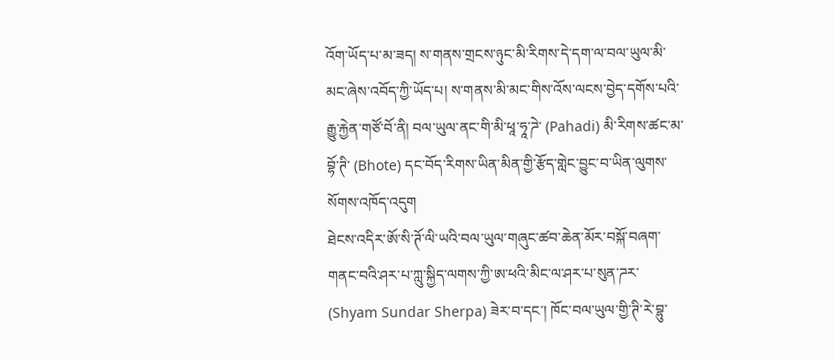འོག་ཡོད་པ་མ་ཟད། ས་གནས་གྲངས་ཉུང་མི་རིགས་དེ་དག་ལ་བལ་ཡུལ་མི་མང་ཞེས་འབོད་ཀྱི་ཡོད་པ། ས་གནས་མི་མང་གིས་འོས་ལངས་བྱེད་དགོས་པའི་རྒྱུ་རྐྱེན་གཙོ་བོ་ནི། བལ་ཡུལ་ནང་གི་མི་ཕཱ་ཧཱ་ཌེ་ (Pahadi) མི་རིགས་ཚང་མ་བྷོ་ཊི་ (Bhote) དང་བོད་རིགས་ཡིན་མིན་གྱི་རྩོད་གླེང་བྱུང་བ་ཡིན་ལུགས་སོགས་འཁོད་འདུག
ཐེངས་འདིར་ཨོ་སི་ཊོ་ལི་ཡའི་བལ་ཡུལ་གཞུང་ཚབ་ཆེན་མོར་བསྐོ་བཞག་གནང་བའི་ཤར་པ་ཀླུ་སྐྱིད་ལགས་ཀྱི་ཨ་ཕའི་མིང་ལ་ཤར་པ་སུན་ཌར་ (Shyam Sundar Sherpa) ཟེར་བ་དང་། ཁོང་བལ་ཡུལ་གྱི་ཊི་རེ་བྷུ་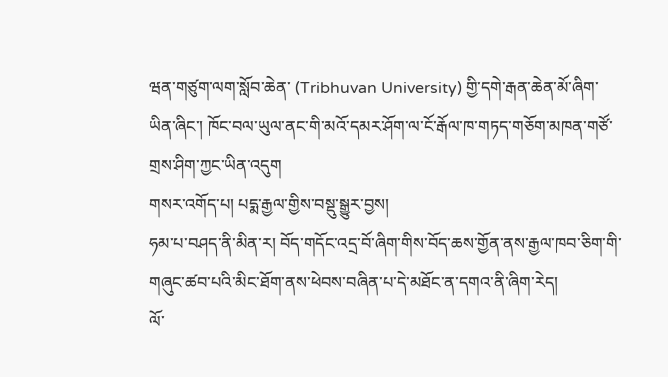ཝན་གཙུག་ལག་སློབ་ཆེན་ (Tribhuvan University) གྱི་དགེ་རྒན་ཆེན་མོ་ཞིག་ཡིན་ཞིང་། ཁོང་བལ་ཡུལ་ནང་གི་མའོ་དམར་ཤོག་ལ་ངོ་རྒོལ་ཁ་གཏད་གཅོག་མཁན་གཙོ་གྲས་ཤིག་ཀྱང་ཡིན་འདུག
གསར་འགོད་པ། པདྨ་རྒྱལ་གྱིས་བསྡུ་སྒྱུར་བྱས།
ཧམ་པ་བཤད་ནི་མིན་ར། བོད་གདོང་འདྲ་བོ་ཞིག་གིས་བོད་ཆས་གྱོན་ནས་རྒྱལ་ཁབ་ཅིག་གི་གཞུང་ཚབ་པའི་མིང་ཐོག་ནས་ཕེབས་བཞིན་པ་དེ་མཐོང་ན་དགའ་ནི་ཞིག་རེད།
ལོ་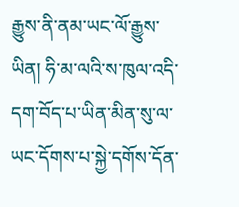རྒྱུས་ནི་ནམ་ཡང་ལོ་རྒྱུས་ཡིན། ཧི་མ་ལའི་ས་ཁུལ་འདི་དག་བོད་པ་ཡིན་མིན་སུ་ལ་ཡང་དོགས་པ་སྐྱེ་དགོས་དོན་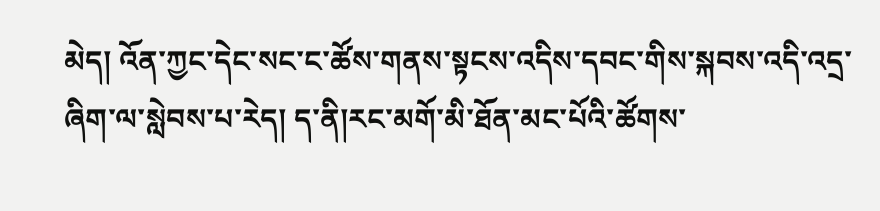མེད། འོན་ཀྱང་དེང་སང་ང་ཚོས་གནས་སྟངས་འདིས་དབང་གིས་སྐབས་འདི་འདྲ་ཞིག་ལ་སླེབས་པ་རེད། ད་ནི།རང་མགོ་མི་ཐོན་མང་པོའི་ཚོགས་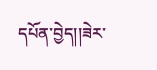དཔོན་བྱེད།།ཟེར་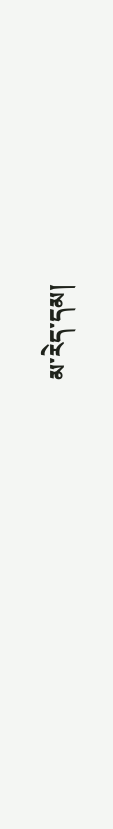མ་རེད་དམ།